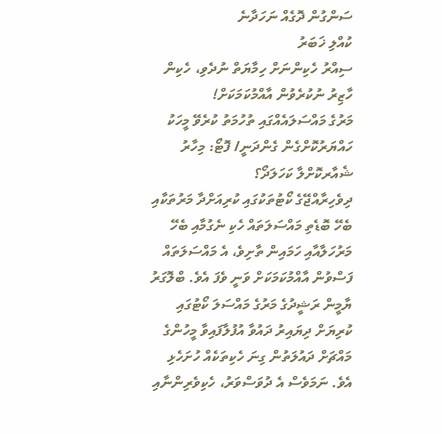ސަންގުން ދޮގެއް ނަހަދާނެ
ކުއްލި ޚަބަރު
ސިއްރު ހެކިންނަށް ހިމާޔަތް ނުދެވި، ހެކިން ހާޒިރު ނުކުރެވުން އާއްމުކަމަކަށް!
މަރުގެ މައްސަލައެއްގައި ތުހުމަތު ކުރެވޭ މީހަކު ހައްޔަރުކޮށްގެން ގެންދަނީ/ ފޮޓޯ: މިހާރު
ޝެއާރކޮށްލާ ކަހަލަދޯ؟
ދިވެހިރާއްޖޭގެ ކޯޓުތަކުގައި ކުރިއަށްދާ މަރުތަކާއި ބެހޭ ބޮޑެތި މައްސަލަތައް ހެކި ނެގުމާއި ބެހޭ މަރުހަލާއާއި ހަމައިން ތާށިވެ، އެ މައްސަލަތައް ފަސްވުން އާއްމުކަމަކަށް ވަނީ ވެފަ އެވެ. ބްލޮގަރު ޔާމީން ރަޝީދުގެ މަރުގެ މައްސަލަ ކޯޓުގައި ކުރިޔަށް ދިޔައިރު ދައުވާ އުފުލާފައިވާ މީހުންގެ މައްޗަށް ދައުލަތުން ގިނަ ހެކިތަކެއް ހުށަހެޅި އެވެ. ނަމަވެސް އެ ދުވަސްވަރު، ހެކިވެރިންނާއި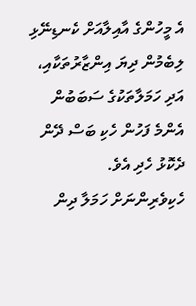އެ މީހުންގެ އާއިލާއަށް ކެނޑިނޭޅި ލިބެމުން ދިޔަ އިންޒާރުތަކާއި، އަދި ހަމަލާތަކުގެ ސަބަބުން އެންމެ ފަހުން ހެކި ބަސް ދޭން ދެކޮޅު ހެދި އެވެ.
ހެކިވެރިންނަށް ހަމަލާ ދިން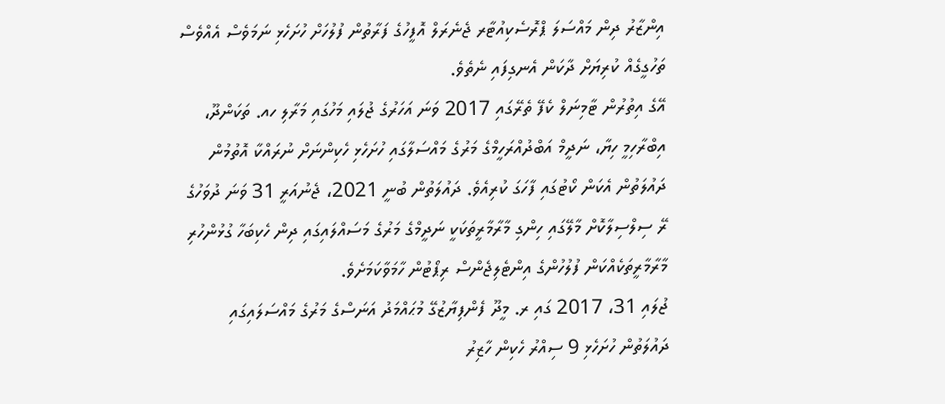އިންޒާރު ދިން މައްސަލަ ޕްރޮސެކިއުޓާރ ޖެނެރަލް އޮފީހުގެ ފަރާތުން ފުލުހަށް ހުށަހެޅި ނަމަވެސް އެއްވެސް ތަހުގީގެއް ކުރިޔަށް ދާކަން އެނގިފައި ނެތެވެ.
އޭގެ އިތުރުން ޓާމިނަލް ކެފޭ ތެރޭގައި 2017 ވަނަ އަހަރުގެ ޖުލައި މަހުގައި މަރާލި ހއ. ތަކަންދޫ، އިބްރާހިމީ ހިޔާ، ނަދީމް އަބްދުއްރަހީމްގެ މަރުގެ މައްސަލާގައި ހުށަހެޅި ހެކިންނަށް ނުރައްކާ އޮތުމުން ދައުލަތުން އެކަން ކޯޓުގައި ފާހަގަ ކުރިއެވެ. ދައުލަތުން ބުނީ 2021، ޖެނުއަރީ 31 ވަނަ ދުވަހުގެ ރޭ ސިލްސިލާކޮށް މާލޭގައި ހިންގި މާރާމާރީތަކަކީ ނަދީމްގެ މަރުގެ މަސައްލައިގައި ދިން ހެކިބަހާ ގުޅުންހުރި މާރާމާރީތަކެއްކަން ފުލުހުންގެ އިންޓެލިޖެންސް ރިޕޯޓުން ހާމަވާކަމަށެވެ.
ޖުލައި 31، 2017 ގައި ރ. މީދޫ ފެންފިޔާޒުގޭ މުޙައްމަދު އަނަސްގެ މަރުގެ މައްސަލައިގައި ދައުލަތުން ހުށަހެޅި 9 ސިއްރު ހެކިން ހާޒިރު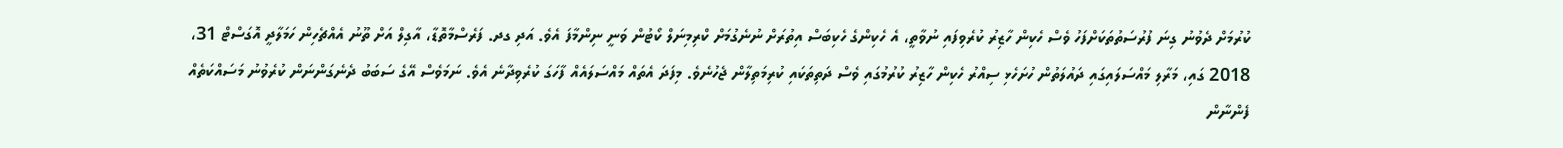ކުރުމަށް ދެވުނު ގިނަ ފުރުސަތުތަކަށްފަހު ވެސް ހެކިން ހާޒިރު ކުރެވިފައި ނުވާތީ، އެ ހެކިންގެ ހެކިބަސް އިތުރަށް ނުނެގުމަށް ކްރިމިނަލް ކޯޓުން ވަނީ ނިންމާފަ އެވެ. އަދި ގދ. ފަރެސްމާތޮޑާ، އާގިލް އަށް ތޫނު އެއްޗެހިން ހަމަލާދީ އޮގަސްޓް 31، 2018 ގައި، މަރާލި މައްސަލައިގައި ދައުލަތުން ހުށަހެޅި ސިއްރު ހެކިން ހާޒިރު ކުރުމުގައި ވެސް ދަތިތަކައި ކުރިމަތިލާން ޖެހުނެވެ. މިފަދަ އެތައް މައްސަލައެއް ފާހަގަ ކުރެވިދާނެ އެވެ. ނަމަވެސް އޭގެ ސަބަބު ދެނެގަންނަން ކުރެވުނު މަސައްކަތެއް ފެންނާން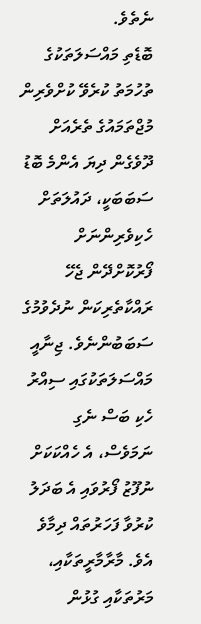ނެތެވެ.
ބޮޑެތި މައްސަލަތަކުގެ ތުހުމަތު ކުރެވޭ ކުށްވެރިން މުޖްތަމައުގެ ތެރެއަށް ދޫވެގެން ދިޔަ އެންމެ ބޮޑު ސަބަބަކީ، ދައުލަތަށް ހެކިވެރިންނަށް ފޯރުކޮށްދޭން ޖެހޭ ރައްކާތެރިކަން ނުދެވުމުގެ ސަބަބުންނެވެ. ޖިނާއީ މައްސަލަތަކުގައި ސިއްރު ހެކި ބަސް ނެގި ނަމަވެސް، އެ ހެއްކަކަށް ނުފޫޒު ފޯރުވައި އެ ބަދަލު ކުރުވާ ފަހަރުތައް ދިމާވެ އެވެ. މާރާމާރީތަކާއި، މަރުތަކާއި ގުޅުން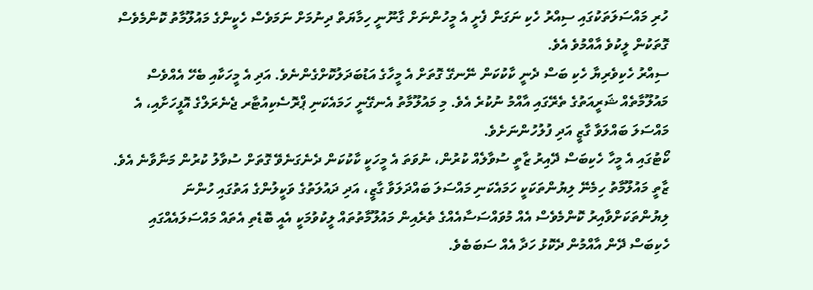ހުރި މައްސަލަތަކުގައި ސިއްރު ހެކި ނަގަން ފެށީ އެ މީހުންނަށް ގާނޫނީ ހިމާޔަތް ދިނުމަށް ނަމަވެސް ހެކީންގެ މައުލޫމާތު ކޮންމެވެސް ގޮތަކުން ލީކުވެ އާއްމުވެ އެވެ.
ސިއްރު ހެކިވެރިޔާ ހެކި ބަސް ދެނީ ކާކުކަން ނޭނގޭ ގޮތަށް އެ މީހާގެ އަޑުބަދަލުކޮށްގެންނެވެ. އަދި އެ މީހަކާއި ބެހޭ އެއްވެސް މައުލޫމާތެއް ޝަރީއަތުގެ ތެރޭގައި އާއްމު ނުކުރެ އެވެ. މި މައުލޫމާތު އެނގޭނީ ހަމައެކަނި ޕްރޮސެކިއުޓާރ ޖެނެރަލްގެ އޮފީހަށާއި، އެ މައްސަލަ ބައްލަވާ ގާޒީ އަދި ފުލުހުންނަށެވެ.
ކޯޓުގައި އެ މީހާ ހެކިބަސް ދޭއިރު ޒާތީ ސުވާލެއް ކުރުން، ނުވަތަ އެ މީހަކީ ކާކުކަން ދެނެގަނެވޭ ގޮތަށް ސުވާލު ކުރުން މަނާވާނެ އެވެ. ޒާތީ މައުލޫމާތު ހިމެނޭ ލިޔުންތަކަކީ ހަމައެކަނި މައްސަލަ ބައްދަލަވާ ގާޒީ، އަދި ދައުލަތުގެ ވަކީލުންގެ އަތުގައި ހުންނަ ލިޔުންތަކަށްވާއިރު ކޮންމެވެސް އެއް މުވައްސަސާއެއްގެ ތެރެއިން މައުލޫމާތުތައް ލީކުވުމަކީ އެއީ ބޮޑެތި އެތައް މައްސަލައެއްގައި ހެކިބަސް ދޭން އާއްމުން ދެކޮޅު ހަދާ އެއް ސަބަބެވެ.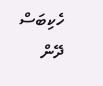ހެކިބަސް ދޭން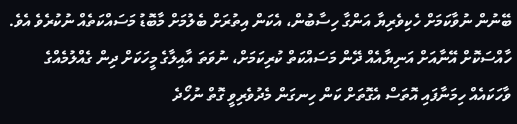ބޭނުން ނުވާކަމަށް ހެކިވެރިޔާ އަންގާ ހިސާބުން، އެކަން އިތުރަށް ބެލުމަށް މާބޮޑު މަސައްކަތެއް ނުކުރެވެ އެވެ. ހާއްސަކޮށް އޭނާއަށް އަނިޔާއެއް ދޭން މަސައްކަތް ކުރިކަމަށް، ނުވަތަ އާއިލާގެ މީހަކަށް ދިން ގެއްލުމެއްގެ ވާހަކައެއް ހިމަނާފައި އޮތަސް އެގޮތަށް ކަން ހިނގަން މެދުވެރިވީ ގޮތް ނުހޯދެ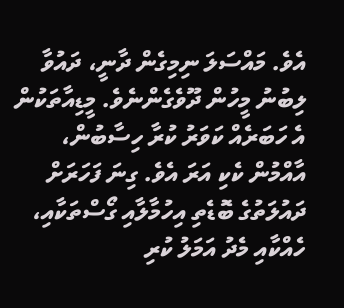އެވެ. މައްސަލަ ނިމިގެން ދާނީ، ދައުވާ ލިބުނު މީހުން ދޫވެގެންނެވެ. މީޑިއާތަކުން އެ ހަބަރެއް ކަވަރު ކުރާ ހިސާބުން، އާއްމުން ކެކި އަރަ އެވެ. ގިނަ ފަހަރަށް ދައުލަތުގެ ބޮޑެތި އިހުމާލާއި ގޯސްތަކާއި، ހެއްކާއި މެދު އަމަލު ކުރި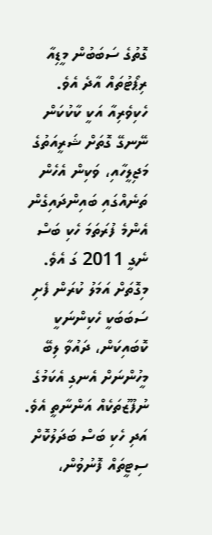ގޮތުގެ ސަބަބުން މީޑިއާ ރިޕޯޓުތައް އާދެ އެވެ.
ހެކިވެރިއާ އަކީ ކާކުކަން ނޭނގޭ ގޮތަށް ޝަރީއަތުގެ މަޖިލީހާއި، ވަކިން އެހެން ތަނެއްގައި ބައިންދައިގެން އެންމެ ފުރަތަމަ ހެކި ބަސް ނެގީ 2011 ގަ އެވެ. މިގޮތަށް އަމަލު ކުރަން ފެށި ސަބަބަކީ ހެކިންނަކީ ކޮބައިކަން، ދައުވާ ލިބޭ މީހުންނަށް އެނގި އެކަމުގެ ނުފޫޒުތަކެއް އަންނާތީ އެވެ. އަދި ހެކި ބަސް ބަދަލުކޮށް ސިޓީތައް ފޮނުވުން،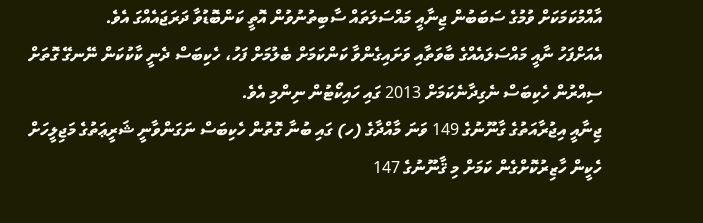އާއްމުކަމަކަށް ވުމުގެ ސަބަބުން ޖިނާއީ މައްސަލަތައް ސާބިތުނުވުން އޮތީ ކަންބޮޑުވާ ދަރަޖައެއްގަ އެވެ.
އެއަށްފަހު ނާއީ މައްސަލައެއްގެ ބާވަތާއި ވަށައިގެންވާ ކަންކަމަށް ބެލުމަށް ފަހު، ހެކިބަސް ދެނީ ކާކުކަން ނޭނގޭ ގޮތަށް ސިއްރުން ހެކިބަސް ނެގިދާނެކަމަށް 2013 ގައި ހައިކޯޓުން ނިންމި އެވެ.
ޖިނާއީ އިޖުރާއަތުގެ ގާނޫނުގެ 149 ވަނަ މާއްދާގެ (ހ) ގައި ބުނާ ގޮތުން ހެކިބަސް ނަގަންވާނީ ޝަރީޢަތުގެ މަޖިލީހަށް ހެކީން ހާޒިރުކޮށްގެން ކަމަށް މި ޤާނޫނުގެ 147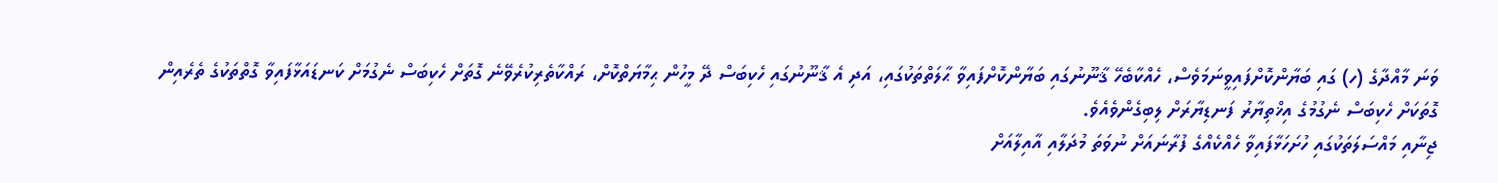ވަނަ މާއްދާގެ (ހ) ގައި ބަޔާންކޮށްފައިވީނަމަވެސް، ހެއްކާބެހޭ ޤާނޫނުގައި ބަޔާންކޮށްފައިވާ ޙާލަތްތަކުގައި، އަދި އެ ޤާނޫނުގައި ހެކިބަސް ދޭ މީހުން ޙިމާޔަތްކޮށް، ރައްކާތެރިކުރެވޭނެ ގޮތަށް ހެކިބަސް ނެގުމަށް ކަނޑައަޅާފައިވާ ގޮތްތަކުގެ ތެރެއިން ގޮތަކަށް ހެކިބަސް ނެގުމުގެ އިޚްތިޔާރު ފަނޑިޔާރަށް ލިބިގެންވެއެވެ.
ޖިނާއި މައްސަލަތަކުގައި ހުށަހަޅާފައިވާ ހެއްކެއްގެ ފުރާނައަށް ނުވަތަ މުދަލާއި އާއިލާއަށް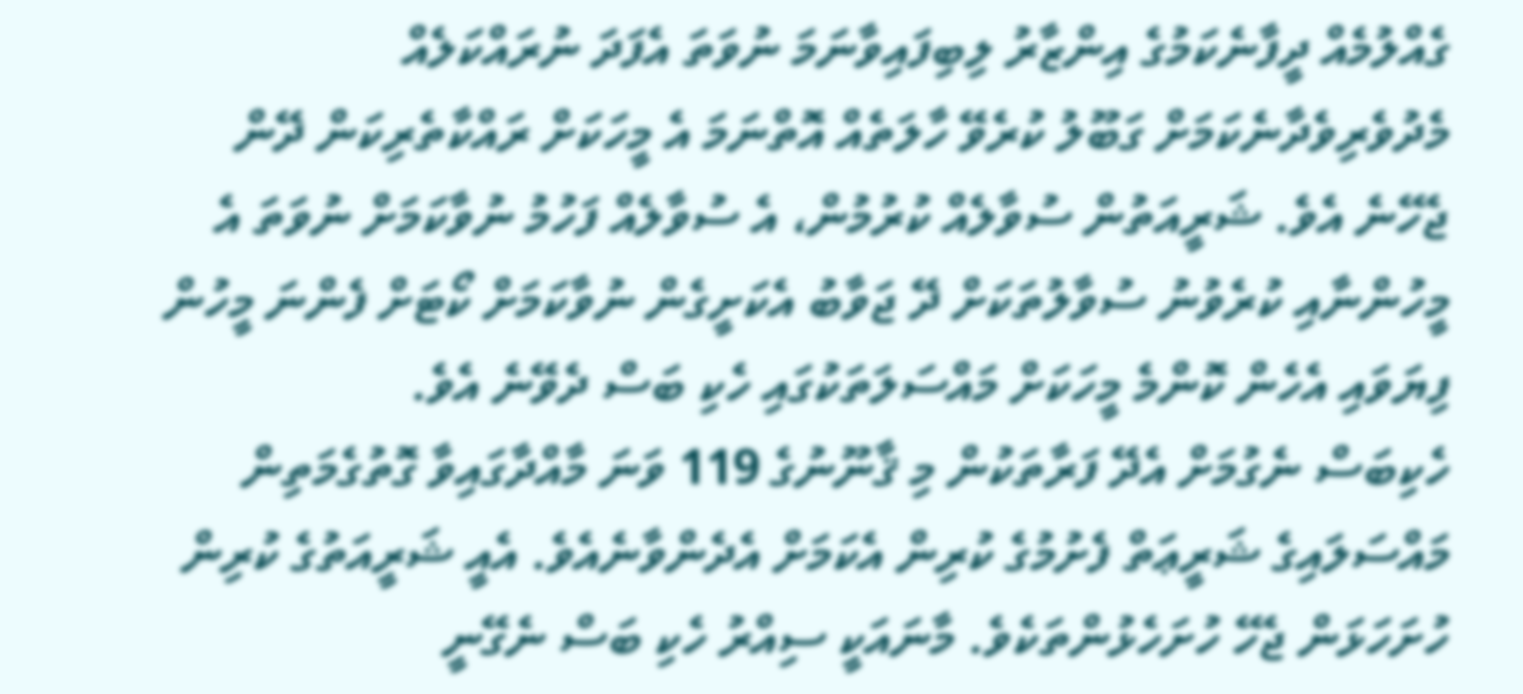ގެއްލުމެއް ދީފާނެކަމުގެ އިންޒާރު ލިބިފައިވާނަމަ ނުވަތަ އެފަދަ ނުރައްކަލެއް މެދުވެރިވެދާނެކަމަށް ގަބޫލު ކުރެވޭ ހާލަތެއް އޮތްނަމަ އެ މީހަކަށް ރައްކާތެރިކަން ދޭން ޖެހޭނެ އެވެ. ޝަރީއަތުން ސުވާލެއް ކުރުމުން، އެ ސުވާލެއް ފަހުމު ނުވާކަމަށް ނުވަތަ އެ މީހުންނާއި ކުރެވުނު ސުވާލުތަކަށް ދޭ ޖަވާބު އެކަށީގެން ނުވާކަމަށް ކޯޓަށް ފެންނަ މީހުން ފިޔަވައި އެހެން ކޮންމެ މީހަކަށް މައްސަލަތަކުގައި ހެކި ބަސް ދެވޭނެ އެވެ.
ހެކިބަސް ނެގުމަށް އެދޭ ފަރާތަކުން މި ޤާނޫނުގެ 119 ވަނަ މާއްދާގައިވާ ގޮތުގެމަތިން މައްސަލައިގެ ޝަރީޢަތް ފެށުމުގެ ކުރިން އެކަމަށް އެދެންވާނެއެވެ. އެއީ ޝަރީއަތުގެ ކުރިން ހުށަހަޅަން ޖެހޭ ހުށަހެޅުންތަކެވެ. މާނައަކީ ސިއްރު ހެކި ބަސް ނެގޭނީ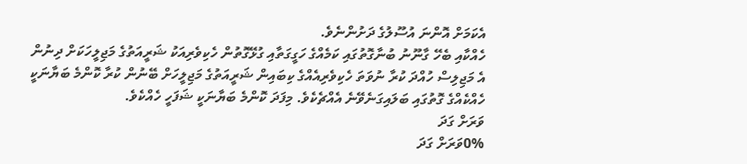އެކަމަށް އޮންނަ އުސޫލުގެ ދަށުންނެވެ.
ހެއްކާއި ބެހޭ ގާނޫނު ބުނާގޮތުގައި ކަމެއްގެ ހަގީގަތާއި ގުޅޭގޮތުން ހެކިވެރިއަކު ޝަރީއަތުގެ މަޖިލީހަކަށް ދިނުން އެ މަޖިލިސް ހުއްދަ ކުރާ ނުވަތަ ހެކިވެރިއެއްގެ ކިބައިން ޝަރީއަތުގެ މަޖިލީހަށް ބޭނުން ކުރާ ކޮންމެ ބަޔާނަކީ ހެއްކެއްގެ ގޮތުގައި ބަލައިގަނެވޭނެ އެއްޗެކެވެ. މިފަދަ ކޮންމެ ބަޔާނަކީ ޝަފަހީ ހެއްކެވެ.
ވަރަށް ގަދަ
0%ވަރަށް ގަދަ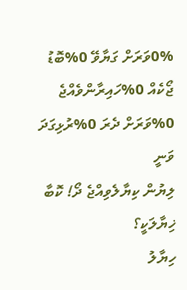0%ވަރަށް ގަޔާވޭ 0%ބޮޑު ޖޯކެއް 0%ހައިރާންވެއްޖެ 0%ވަރަށް ދެރަ 0%ރުޅިގަދަ ވަނީ
ލިޔުން ކިޔާލެވިއްޖެ ދޯ! ކޮބާ ޚިޔާލަކީ؟
ހިޔާލު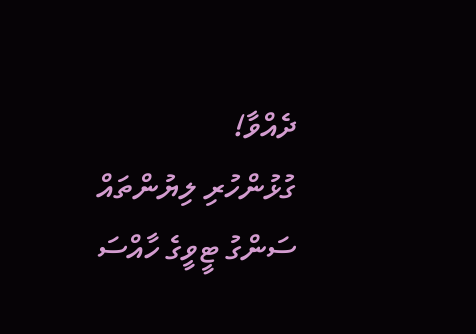ދެއްވާ!
ގުޅުންހުރި ލިޔުންތައް
ސަންގު ޓީވީގެ ހާއްސަ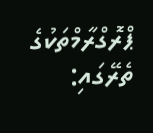ޕްރޮގްރާމްތަކުގެ ތެރޭގައި: